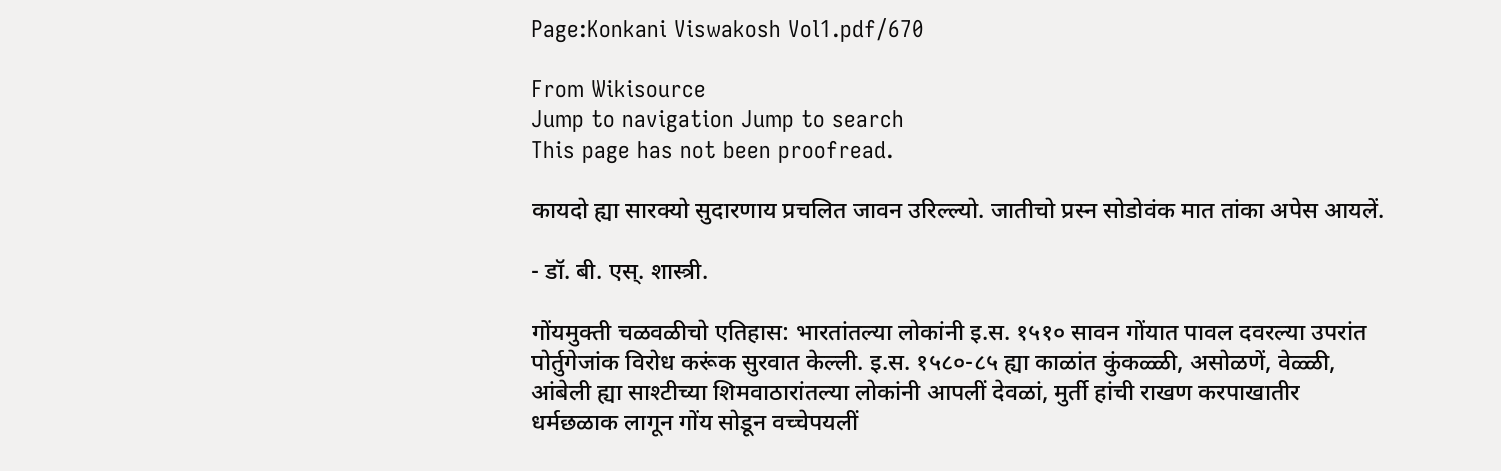Page:Konkani Viswakosh Vol1.pdf/670

From Wikisource
Jump to navigation Jump to search
This page has not been proofread.

कायदो ह्या सारक्यो सुदारणाय प्रचलित जावन उरिल्ल्यो. जातीचो प्रस्न सोडोवंक मात तांका अपेस आयलें.

- डॉ. बी. एस्. शास्त्री.

गोंयमुक्ती चळवळीचो एतिहास: भारतांतल्या लोकांनी इ.स. १५१० सावन गोंयात पावल दवरल्या उपरांत पोर्तुगेजांक विरोध करूंक सुरवात केल्ली. इ.स. १५८०-८५ ह्या काळांत कुंकळ्ळी, असोळणें, वेळ्ळी, आंबेली ह्या साश्टीच्या शिमवाठारांतल्या लोकांनी आपलीं देवळां, मुर्ती हांची राखण करपाखातीर धर्मछळाक लागून गोंय सोडून वच्चेपयलीं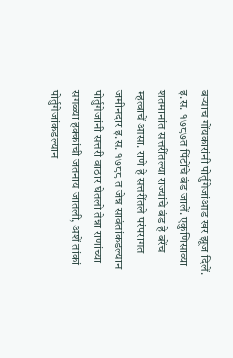बर्‍याच गोंयकारांनी पोर्तुगेजांआड खर झूज दिलें. इ.स. १७८७त पिंटोंचे बंड जालें. एकुणिसाव्या शतमानांत सत्तरींतल्या राज्यांचे बंड हे बरेंच म्हत्वाचें आसा. राणे हे सत्तरींतले परंपरागत जमीनदार इ.स. १७८८ त जेन्न सावंतांकडल्यान पोर्तुगेजांनी सत्तरी वाठार घेतलो तेन्ना राणांच्या सगळ्या हक्कांची जतनाय जातली, अशें तांकां पोर्तुगेजांकडल्यान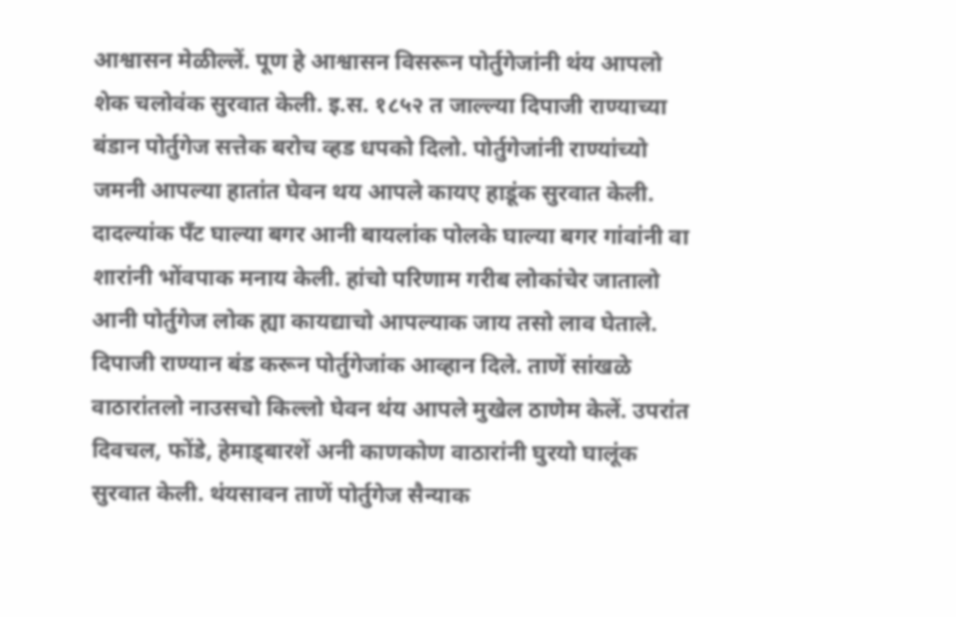आश्वासन मेळील्लें. पूण हे आश्वासन विसरून पोर्तुगेजांनी थंय आपलो शेक चलोवंक सुरवात केली. इ.स. १८५२ त जाल्ल्या दिपाजी राण्याच्या बंडान पोर्तुगेज सत्तेक बरोच व्हड धपको दिलो. पोर्तुगेजांनी राण्यांच्यो जमनी आपल्या हातांत घेवन थय आपले कायए हाडूंक सुरवात केली. दादल्यांक पॅंट घाल्या बगर आनी बायलांक पोलके घाल्या बगर गांवांनी वा शारांनी भोंवपाक मनाय केली. हांचो परिणाम गरीब लोकांचेर जातालो आनी पोर्तुगेज लोक ह्या कायद्याचो आपल्याक जाय तसो लाव घेताले. दिपाजी राण्यान बंड करून पोर्तुगेजांक आव्हान दिले. ताणें सांखळे वाठारांतलो नाउसचो किल्लो घेवन थंय आपले मुखेल ठाणेम केलें. उपरांत दिवचल, फोंडे, हेमाड्बारशें अनी काणकोण वाठारांनी घुरयो घालूंक सुरवात केली. थंयसावन ताणें पोर्तुगेज सैन्याक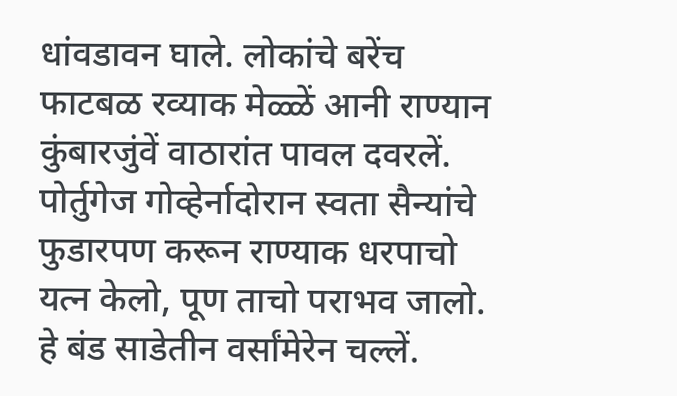धांवडावन घाले. लोकांचे बरेंच फाटबळ रव्याक मेळ्ळें आनी राण्यान कुंबारजुंवें वाठारांत पावल दवरलें. पोर्तुगेज गोव्हेर्नादोरान स्वता सैन्यांचे फुडारपण करून राण्याक धरपाचो यत्न केलो, पूण ताचो पराभव जालो. हे बंड साडेतीन वर्सांमेरेन चल्लें.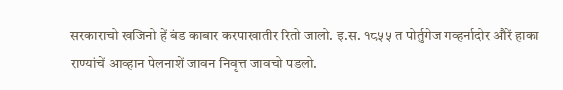सरकाराचो खजिनो हें बंड काबार करपाखातीर रितो जालो. इ.स. १८५५ त पोर्तुगेज गव्हर्नादोर औरें हाका राण्यांचें आव्हान पेलनाशें जावन निवृत्त जावचो पडलो.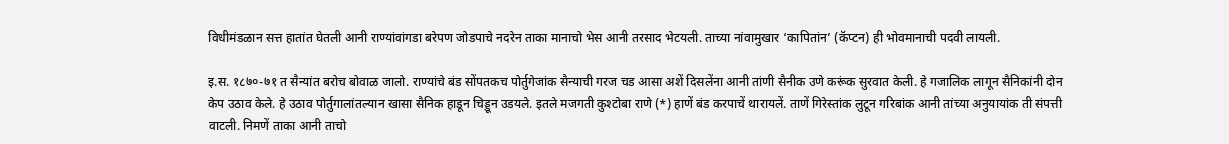विधीमंडळान सत्त हातांत घेतली आनी राण्यांवांगडा बरेपण जोडपाचे नदरेन ताका मानाचो भेस आनी तरसाद भेटयली. ताच्या नांवामुखार ‘कापितांन’ (कॅप्टन) ही भोवमानाची पदवी लायली.

इ.स. १८७०-७१ त सैन्यांत बरोच बोवाळ जालो. राण्यांचे बंड सोंपतकच पोर्तुगेजांक सैन्याची गरज चड आसा अशें दिसलेंना आनी तांणी सैनीक उणे करूंक सुरवात केली. हे गजालिक लागून सैनिकांनी दोन केप उठाव केले. हे उठाव पोर्तुगालांतल्यान खासा सैनिक हाडून चिड्डून उडयले. इतले मजगती कुश्टोबा राणे (*) हाणें बंड करपाचें थारायलें. ताणें गिरेस्तांक लुटून गरिबांक आनी तांच्या अनुयायांक ती संपत्ती वाटली. निमणें ताका आनी ताचो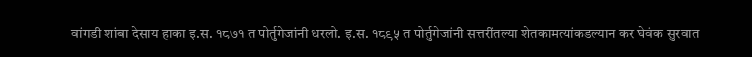वांगडी शांबा देसाय हाका इ.स. १८७१ त पोर्तुगेजांनी धरलो. इ.स. १८९५ त पोर्तुगेजांनी सत्तरींतल्या शेतकामत्यांकडल्यान कर घेवंक सुरवात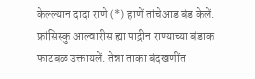केल्ल्यान दादा राणे (*) हाणें तांचेआड बंड केलें. फ्रांसिस्कु आल्वारीस ह्या पाद्रीन राण्याच्या बंडाक फाटबळ उक्तायलें. तेन्ना ताका बंदखणींत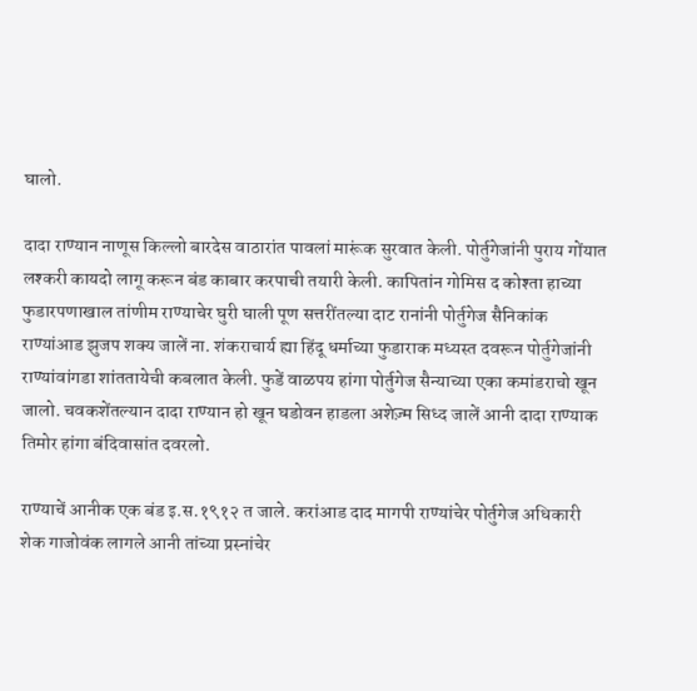घालो.

दादा राण्यान नाणूस किल्लो बारदेस वाठारांत पावलां मारूंक सुरवात केली. पोर्तुगेजांनी पुराय गोंयात लश्करी कायदो लागू करून बंड काबार करपाची तयारी केली. कापितांन गोमिस द कोश्ता हाच्या फुडारपणाखाल तांणीम राण्याचेर घुरी घाली पूण सत्तरींतल्या दाट रानांनी पोर्तुगेज सैनिकांक राण्यांआड झुजप शक्य जालें ना. शंकराचार्य ह्या हिंदू धर्माच्या फुडाराक मध्यस्त दवरून पोर्तुगेजांनी राण्यांवांगडा शांततायेची कबलात केली. फुडें वाळपय हांगा पोर्तुगेज सैन्याच्या एका कमांडराचो खून जालो. चवकशेंतल्यान दादा राण्यान हो खून घडोवन हाडला अशेज़्म सिध्द जालें आनी दादा राण्याक तिमोर हांगा बंदिवासांत दवरलो.

राण्याचें आनीक एक बंड इ.स.१९१२ त जाले. करांआड दाद मागपी राण्यांचेर पोर्तुगेज अधिकारी शेक गाजोवंक लागले आनी तांच्या प्रस्नांचेर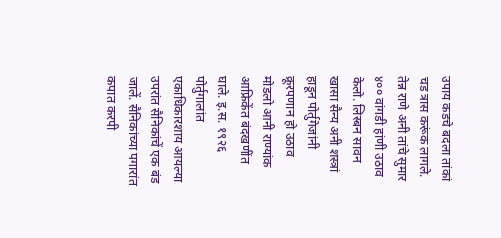उपाय कडचे बदला तांकां चड त्रास करूंक लागले. तेन्न राणे अनी तांचे सुमार ४०० वांगडी हांणी उठाव केलो. लिस्बन सावन खासा सैन्य अनी शस्त्रां हाडून पोर्तुगेजांनी क्रूरपणान हो उठाव मोडलो आनी राण्यांक आफ्रिकेंत बंदखणींत घाले. इ.स. १९२६ पोर्तुगालांत एकाधिकारशाय आयल्या उपरांत सैनिकांचें एक बंड जालें. सैनिकांच्या पगारांत कपात करपी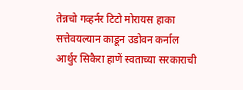तेन्नचो गव्हर्नर टिटो मोरायस हाका सत्तेवयल्यान काडून उडोवन कर्नाल आर्थुर सिकैरा हाणें स्वताच्या सरकाराची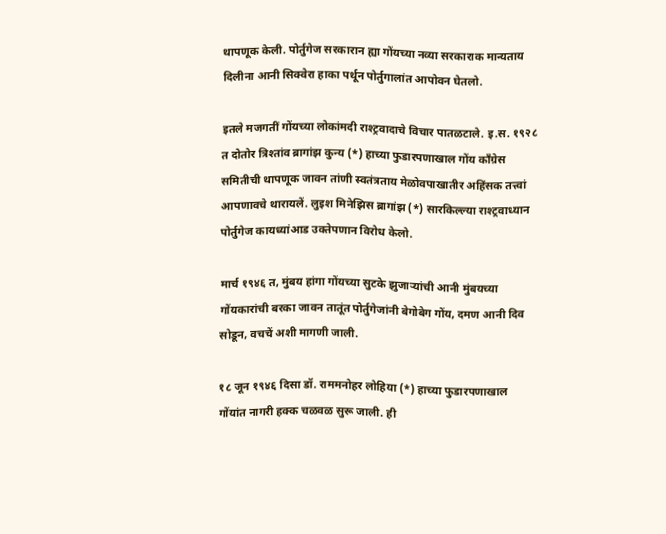थापणूक केली. पोर्तुगेज सरकारान ह्या गोंयच्या नव्या सरकाराक मान्यताय दिलीना आनी सिक्वेरा हाका पर्थून पोर्तुगालांत आपोवन घेतलो.

इतले मजगतीं गोंयच्या लोकांमदी राश्ट्रवादाचे विचार पातळटाले. इ.स. १९२८ त दोतोर त्रिश्तांव ब्रागांझ कुन्य (*) हाच्या फुडारपणाखाल गोंय कॉंग्रेस समितीची थापणूक जावन तांणी स्वतंत्रताय मेळोवपाखातीर अहिंसक तत्त्वां आपणावचे थारायलें. लुइश मिनेझिस ब्रागांझ (*) सारकिल्ल्या राश्ट्रवाध्यान पोर्तुगेज कायध्यांआड उक्तेपणान विरोध केलो.

मार्च १९४६ त, मुंबय हांगा गोंयच्या सुटके झुजार्‍यांची आनी मुंबयच्या गोंयकारांची बरका जावन तातूंत पोर्तुगेजांनी बेगोबेग गोंय, दमण आनी दिव सोडून, वचचें अशी मागणी जाली.

१८ जून १९४६ दिसा डॉ. राममनोहर लोहिया (*) हाच्या फुडारपणाखाल गोंयांत नागरी हक्क चळवळ सुरू जाली. ही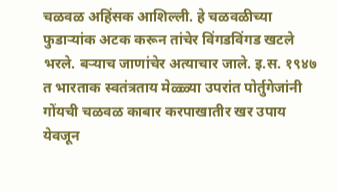चळवळ अहिंसक आशिल्ली. हे चळवळीच्या फुडार्‍यांक अटक करून तांचेर विंगडविंगड खटले भरले. बर्‍याच जाणांचेर अत्याचार जाले. इ.स. १९४७ त भारताक स्वतंत्रताय मेळ्ळ्या उपरांत पोर्तुगेजांनी गोंयची चळवळ काबार करपाखातीर खर उपाय येवजून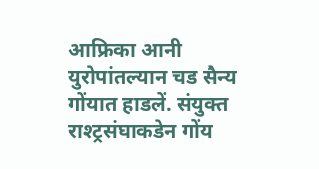आफ्रिका आनी युरोपांतल्यान चड सैन्य गोंयात हाडलें. संयुक्त राश्ट्रसंघाकडेन गोंय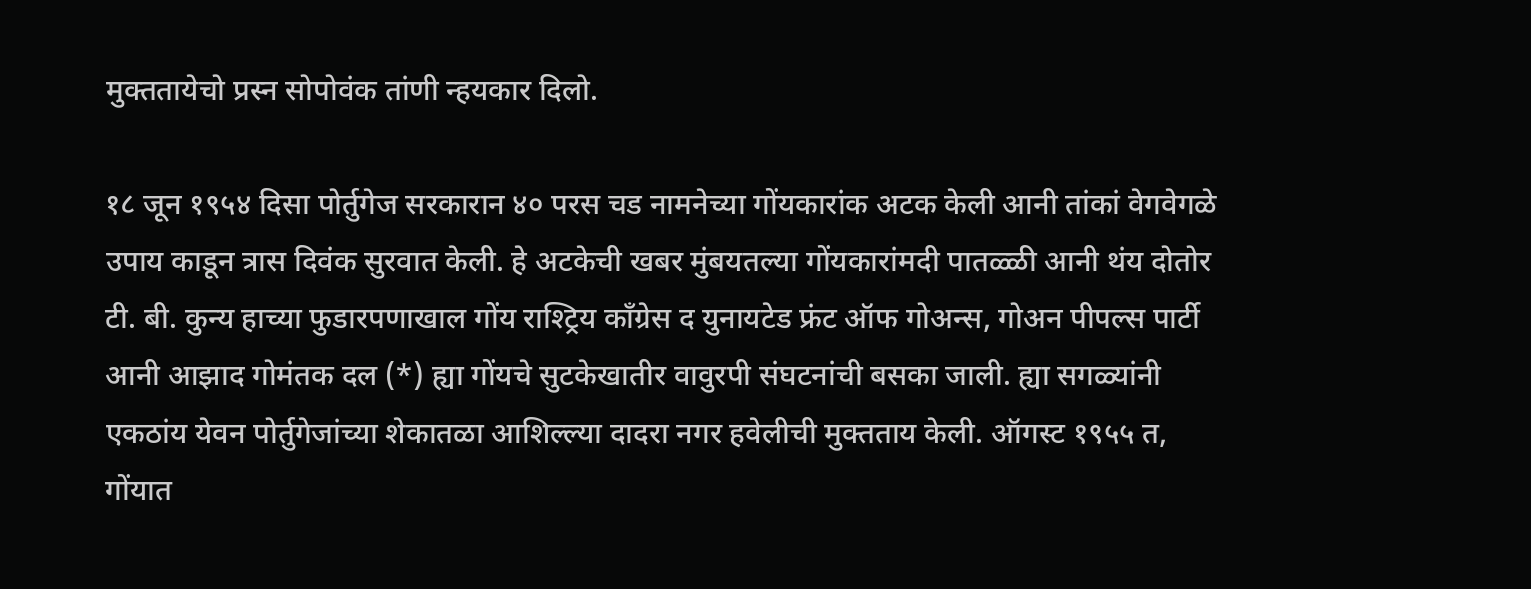मुक्ततायेचो प्रस्न सोपोवंक तांणी न्हयकार दिलो.

१८ जून १९५४ दिसा पोर्तुगेज सरकारान ४० परस चड नामनेच्या गोंयकारांक अटक केली आनी तांकां वेगवेगळे उपाय काडून त्रास दिवंक सुरवात केली. हे अटकेची खबर मुंबयतल्या गोंयकारांमदी पातळ्ळी आनी थंय दोतोर टी. बी. कुन्य हाच्या फुडारपणाखाल गोंय राश्ट्रिय कॉंग्रेस द युनायटेड फ्रंट ऑफ गोअन्स, गोअन पीपल्स पार्टी आनी आझाद गोमंतक दल (*) ह्या गोंयचे सुटकेखातीर वावुरपी संघटनांची बसका जाली. ह्या सगळ्यांनी एकठांय येवन पोर्तुगेजांच्या शेकातळा आशिल्ल्या दादरा नगर हवेलीची मुक्तताय केली. ऑगस्ट १९५५ त, गोंयात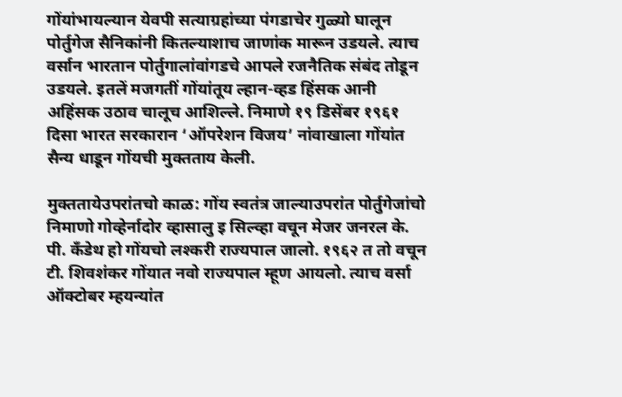गोंयांभायल्यान येवपी सत्याग्रहांच्या पंगडाचेर गुळ्यो घालून पोर्तुगेज सैनिकांनी कितल्याशाच जाणांक मारून उडयले. त्याच वर्सान भारतान पोर्तुगालांवांगडचे आपले रजनैतिक संबंद तोडून उडयले. इतलें मजगतीं गोंयांतूय ल्हान-व्हड हिंसक आनी अहिंसक उठाव चालूच आशिल्ले. निमाणे १९ डिसेंबर १९६१ दिसा भारत सरकारान ‘ऑपरेशन विजय’ नांवाखाला गोंयांत सैन्य धाडून गोंयची मुक्तताय केली.

मुक्ततायेउपरांतचो काळ: गोंय स्वतंत्र जाल्याउपरांत पोर्तुगेजांचो निमाणो गोव्हेर्नादोर व्हासालु इ सिल्व्हा वचून मेजर जनरल के. पी. कॅंडेथ हो गोंयचो लश्करी राज्यपाल जालो. १९६२ त तो वचून टी. शिवशंकर गोंयात नवो राज्यपाल म्हूण आयलो. त्याच वर्सा ऑक्टोबर म्हयन्यांत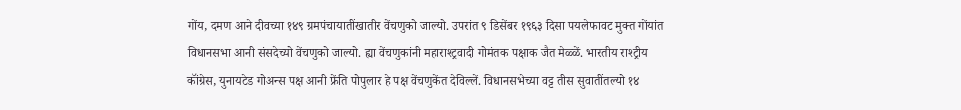गोंय, दमण आने दीवच्या १४९ ग्रमपंचायातींखातीर वेंचणुको जाल्यो. उपरांत ९ डिसेंबर १९६३ दिसा पयलेफावट मुक्त गोंयांत विधानसभा आनी संसदेच्यो वेंचणुको जाल्यो. ह्या वेंचणुकांनी महाराश्ट्रवादी गोमंतक पक्षाक जैत मेळ्ळें. भारतीय राश्ट्रीय कॉंग्रेस, युनायटेड गोअन्स पक्ष आनी फ्रेंति पोपुलार हे पक्ष वेंचणुकेंत देविल्लें. विधानसभेच्या वट्ट तीस सुवातींतल्यो १४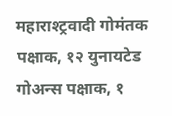महाराश्ट्रवादी गोमंतक पक्षाक, १२ युनायटेड गोअन्स पक्षाक, १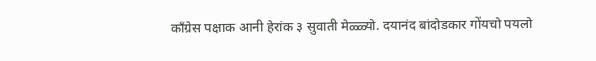कॉंग्रेस पक्षाक आनी हेरांक ३ सुवाती मेळ्ळ्यो. दयानंद बांदोडकार गोंयचो पयलो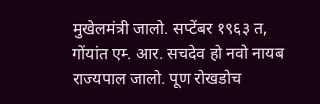मुखेलमंत्री जालो. सप्टेंबर १९६३ त, गोंयांत एम्‍. आर. सचदेव हो नवो नायब राज्यपाल जालो. पूण रोखडोच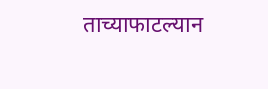ताच्याफाटल्यान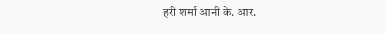हरी शर्मा आनी के. आर.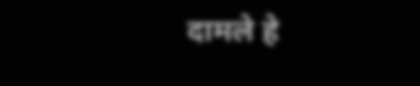दामले हे